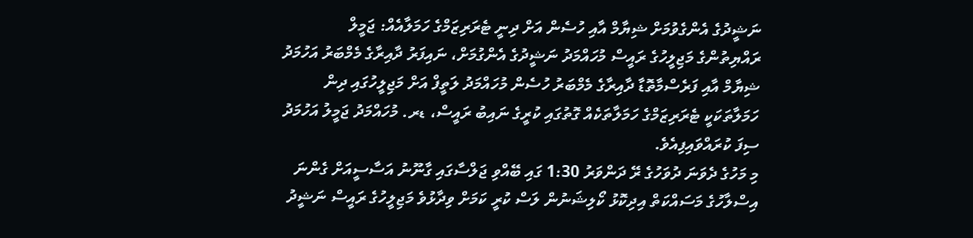ނަޝީދުގެ އެންގެވުމަށް ޝިޔާމް އާއި ހުސެން އަށް ދިނީ ޓެރަރިޒަމްގެ ހަމަލާއެއް: ޖަމީލް
ރައްޔިތުންގެ މަޖިލީހުގެ ރައީސް މުހައްމަދު ނަޝީދުގެ އެންގުމަށް، ނައިފަރު ދާއިރާގެ މެމްބަރު އަހުމަދު ޝިޔާމް އާއި ފަރެސްމާތޮޑާ ދާއިރާގެ މެމްބަރު ހުސެން މުހައްމަދު ލަތީފް އަށް މަޖިލީހުގައި ދިން ހަމަލާތަކަކީ ޓެރަރިޒަމްގެ ހަމަލާތަކެއް ގޮތުގައި ކުރީގެ ނައިބު ރައީސް، ޑރ. މުހައްމަދު ޖަމީލު އަހުމަދު ސިފަ ކުރައްވައިފިއެވެ.
މި މަހުގެ ދެވަނަ ދުވަހުގެ ރޭ ދަންވަރު 1:30 ގައި ބޭއްވި ޖަލްސާގައި ގާނޫނު އަސާސީއަށް ގެންނަ އިސްލާހުގެ މަސައްކަތް އިދިކޮޅު ކޯލިޝަނުން ލަސް ކުރީ ކަމަށް ވިދާޅުވެ މަޖިލީހުގެ ރައީސް ނަޝީދު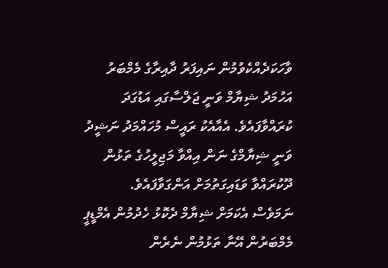ވާހަކަދެއްކެވުމުން ނައިފަރު ދާއިރާގެ މެމްބަރު އަހުމަދު ޝިޔާމް ވަނީ ޖަލްސާގައި އަޑުގަދަ ކުރައްވާފައެވެ. އެއާއެކު ރައީސް މުހައްމަދު ނަޝީދު ވަނީ ޝިޔާމްގެ ނަން އިއްވާ މަޖިލީހުގެ ތަޅުން ދޫކުރައްވާ ވަޑައިގަތުމަށް އަންގަވާފައެވެ.
ނަމަވެސް އެކަމަށް ޝިޔާމް ދެކޮޅު ހެދުމުން އެމްޑީޕީ މެމްބަރުން އޭނާ ތަޅުމުން ނެރެން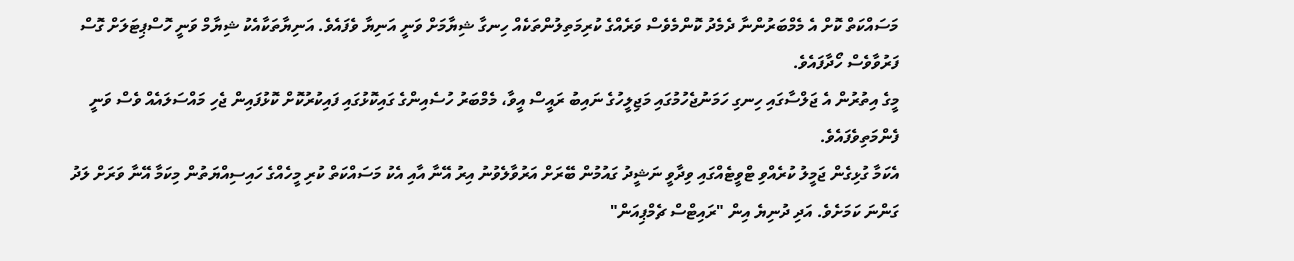މަސައްކަތް ކޮށް އެ މެމްބަރުންނާ ދެމެދު ކޮންމެވެސް ވަރެއްގެ ކުރިމަތިލުންތަކެއް ހިނގާ ޝިޔާމަށް ވަނީ އަނިޔާ ވެފައެވެ. އަނިޔާތަކާއެކު ޝިޔާމް ވަނީ ހޮސްޕިޓަލަށް ގޮސް ފަރުވާވެސް ހޯދާފައެވެ.
މީގެ އިތުރުން އެ ޖަލްސާގައި ހިނގި ހަމަނުޖެހުމުގައި މަޖިލީހުގެ ނައިބު ރައީސް އީވާ، މެމްބަރު ހުސެއިންގެ ގައިކޮޅުގައި ފައިކުރުކޮށް ކޮޅުފައިން ޖެހި މައްސަލައެއް ވެސް ވަނީ ފެންމަތިވެފައެވެ.
އެކަމާ ގުޅިގެން ޖަމީލު ކުރެއްވި ޓްވީޓެއްގައި ވިދާވީ ނަޝީދު ގައުމުން ބޭރަށް އަރުވާލެވުނު އިރު އޭނާ އާއި އެކު މަސައްކަތް ކުރި މީހެއްގެ ހައިސިއްޔަތުން މިކަމާ އޭނާ ވަރަށް ލަދު ގަންނަ ކަމަށެވެ. އަދި ދުނިޔެ އިން "ރައިޓްސް ޗެމްޕިއަން"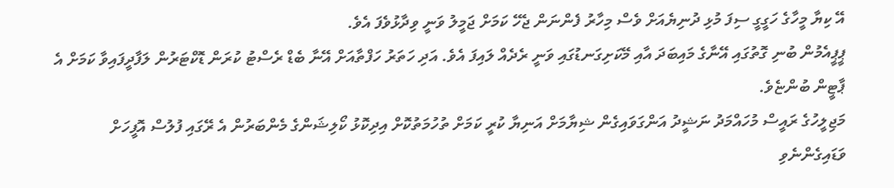އޭ ކިޔާ މީހާގެ ހަގީގީ ސިފަ މުޅި ދުނިޔެއަށް ވެސް މިހާރު ފެންނަން ޖެހޭ ކަމަށް ޖަމީލު ވަނީ ވިދާޅުވެފަ އެވެ.
ޕީޕީއެމުން ބުނި ގޮތުގައި އޭނާގެ މައިބަދަ އާއި މޭކަށިގަނޑުގައި ވަނީ ރެދެއް ލައިފަ އެވެ. އަދި ހަތަރު ހަފްތާއަށް އޭނާ ބެޑް ރެސްޓު ކުރަން ޑޮކްޓަރުން ލަފާދީފައިވާ ކަމަށް އެ ޕާޓީން ބުންޏެވެ.
މަޖިލީހުގެ ރައީސް މުހައްމަދު ނަޝީދު އަންގަވައިގެން ޝިޔާމަށް އަނިޔާ ކުރީ ކަމަށް ތުހުމަތުކޮށް އިދިކޮޅު ކޯލިޝަންގެ މެންބަރުން އެ ރޭގައި ފުލުސް އޮފީހަށް ވަޑައިގެންނެވި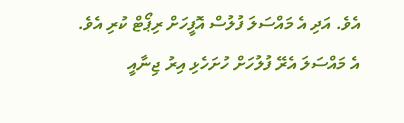އެވެ. އަދި އެ މައްސަލަ ފުލުސް އޮފީހަށް ރިޕޯޓް ކުރި އެވެ.
އެ މައްސަލަ އެރޭ ފުލުހަށް ހުށަހެޅި އިރު ޖިނާއީ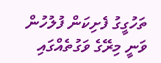ތަހުގީގު ފެށިކަން ފުލުހުން ވަނީ މިރޭގެ ވަގުތެއްގައި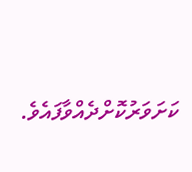ކަށަވަރުކޮށްދެއްވާފައެވެ.